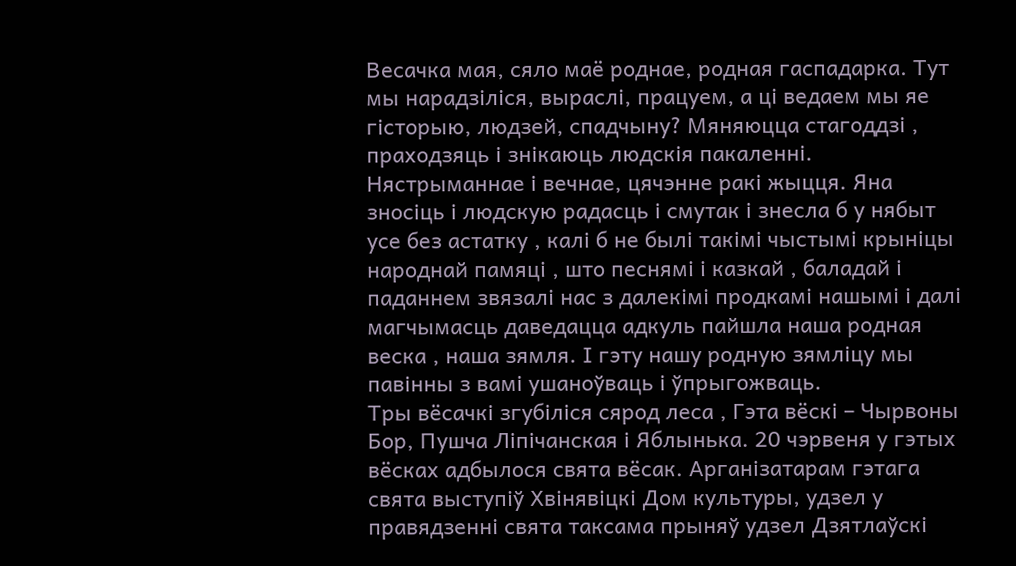Весачка мая, сяло маё роднае, родная гаспадарка. Тут мы нарадзіліся, выраслі, працуем, а ці ведаем мы яе гісторыю, людзей, спадчыну? Мяняюцца стагоддзі , праходзяць і знікаюць людскія пакаленні. Нястрыманнае і вечнае, цячэнне ракі жыцця. Яна зносіць і людскую радасць і смутак і знесла б у нябыт усе без астатку , калі б не былі такімі чыстымі крыніцы народнай памяці , што песнямі і казкай , баладай і паданнем звязалі нас з далекімі продкамі нашымі і далі магчымасць даведацца адкуль пайшла наша родная веска , наша зямля. І гэту нашу родную зямліцу мы павінны з вамі ушаноўваць і ўпрыгожваць.
Тры вёсачкі згубіліся сярод леса , Гэта вёскі – Чырвоны Бор, Пушча Ліпічанская і Яблынька. 20 чэрвеня у гэтых вёсках адбылося свята вёсак. Арганізатарам гэтага свята выступіў Хвінявіцкі Дом культуры, удзел у правядзенні свята таксама прыняў удзел Дзятлаўскі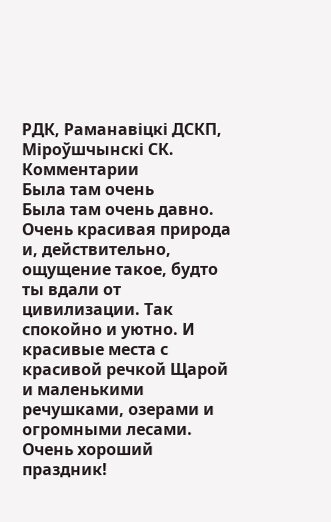РДК, Раманавіцкі ДСКП, Міроўшчынскі СК.
Комментарии
Была там очень
Была там очень давно. Очень красивая природа и, действительно, ощущение такое, будто ты вдали от цивилизации. Так спокойно и уютно. И красивые места с красивой речкой Щарой и маленькими речушками, озерами и огромными лесами.
Очень хороший праздник!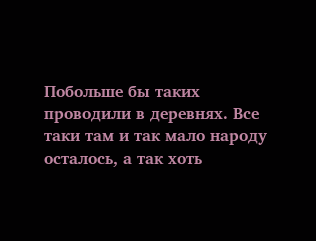Побольше бы таких проводили в деревнях. Все таки там и так мало народу осталось, а так хоть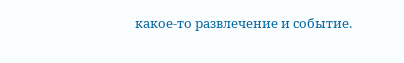какое-то развлечение и событие.